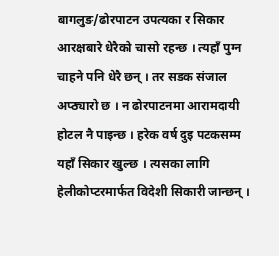बागलुङ/ढोरपाटन उपत्यका र सिकार आरक्षबारे धेरैको चासो रहन्छ । त्यहाँ पुग्न चाहने पनि धेरै छन् । तर सडक संजाल अप्ठ्यारो छ । न ढोरपाटनमा आरामदायी होटल नै पाइन्छ । हरेक वर्ष दुइ पटकसम्म यहाँ सिकार खुल्छ । त्यसका लागि हेलीकोप्टरमार्फत विदेशी सिकारी जान्छन् ।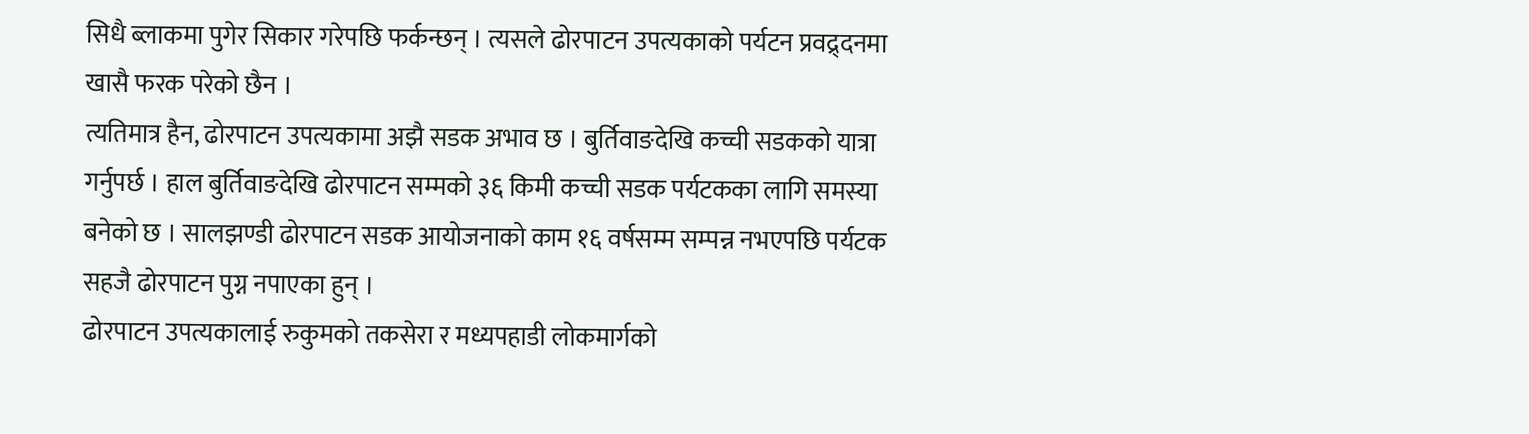सिधै ब्लाकमा पुगेर सिकार गरेपछि फर्कन्छन् । त्यसले ढोरपाटन उपत्यकाको पर्यटन प्रवद्र्दनमा खासै फरक परेको छैन ।
त्यतिमात्र हैन, ढोरपाटन उपत्यकामा अझै सडक अभाव छ । बुर्तिवाङदेखि कच्ची सडकको यात्रा गर्नुपर्छ । हाल बुर्तिवाङदेखि ढोरपाटन सम्मको ३६ किमी कच्ची सडक पर्यटकका लागि समस्या बनेको छ । सालझण्डी ढोरपाटन सडक आयोजनाको काम १६ वर्षसम्म सम्पन्न नभएपछि पर्यटक सहजै ढोरपाटन पुग्न नपाएका हुन् ।
ढोरपाटन उपत्यकालाई रुकुमको तकसेरा र मध्यपहाडी लोकमार्गको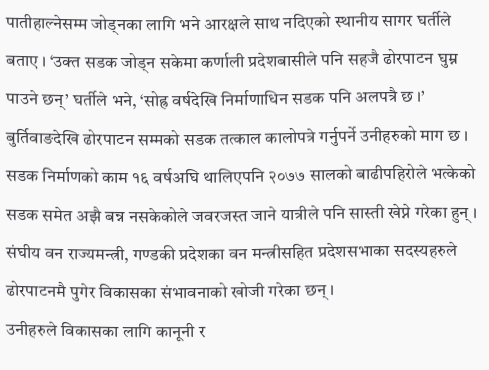पातीहाल्नेसम्म जोड्नका लागि भने आरक्षले साथ नदिएको स्थानीय सागर घर्तीले बताए । ‘उक्त सडक जोड्न सकेमा कर्णाली प्रदेशबासीले पनि सहजै ढोरपाटन घुम्न पाउने छन्’ घर्तीले भने, ‘सोह्र वर्षदेखि निर्माणाधिन सडक पनि अलपत्रै छ ।’ बुर्तिवाङदेखि ढोरपाटन सम्मको सडक तत्काल कालोपत्रे गर्नुपर्ने उनीहरुको माग छ ।
सडक निर्माणको काम १६ वर्षअघि थालिएपनि २०७७ सालको बाढीपहिरोले भत्केको सडक समेत अझै बन्न नसकेकोले जवरजस्त जाने यात्रीले पनि सास्ती खेप्ने गरेका हुन् । संघीय वन राज्यमन्त्री, गण्डकी प्रदेशका वन मन्त्रीसहित प्रदेशसभाका सदस्यहरुले ढोरपाटनमै पुगेर विकासका संभावनाको खोजी गरेका छन् ।
उनीहरुले विकासका लागि कानूनी र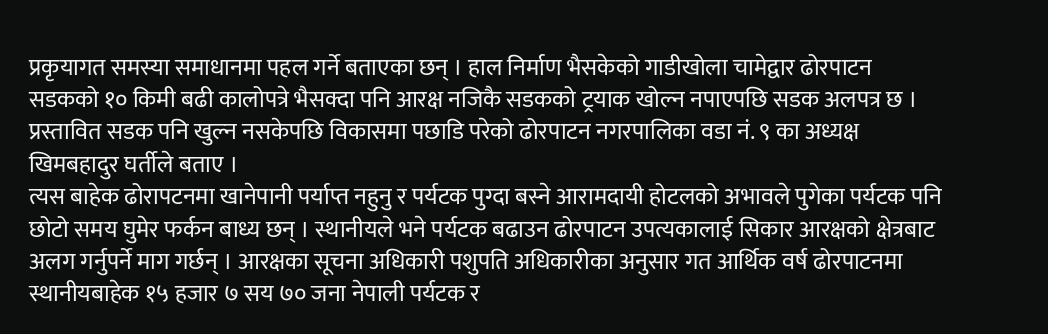प्रकृयागत समस्या समाधानमा पहल गर्ने बताएका छन् । हाल निर्माण भैसकेको गाडीखोला चामेद्वार ढोरपाटन सडकको १० किमी बढी कालोपत्रे भैसक्दा पनि आरक्ष नजिकै सडकको ट्रयाक खोल्न नपाएपछि सडक अलपत्र छ । प्रस्तावित सडक पनि खुल्न नसकेपछि विकासमा पछाडि परेको ढोरपाटन नगरपालिका वडा नं. ९ का अध्यक्ष खिमबहादुर घर्तीले बताए ।
त्यस बाहेक ढोरापटनमा खानेपानी पर्याप्त नहुनु र पर्यटक पुग्दा बस्ने आरामदायी होटलको अभावले पुगेका पर्यटक पनि छोटो समय घुमेर फर्कन बाध्य छन् । स्थानीयले भने पर्यटक बढाउन ढोरपाटन उपत्यकालाई सिकार आरक्षको क्षेत्रबाट अलग गर्नुपर्ने माग गर्छन् । आरक्षका सूचना अधिकारी पशुपति अधिकारीका अनुसार गत आर्थिक वर्ष ढोरपाटनमा स्थानीयबाहेक १५ हजार ७ सय ७० जना नेपाली पर्यटक र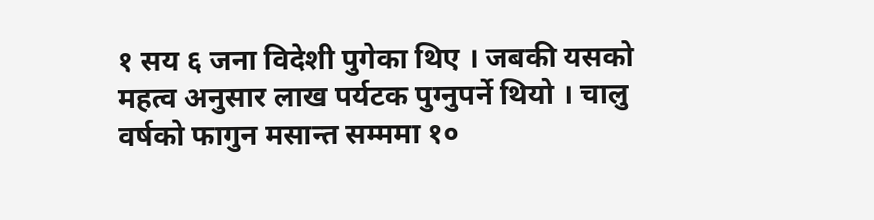१ सय ६ जना विदेशी पुगेका थिए । जबकी यसको महत्व अनुसार लाख पर्यटक पुग्नुपर्ने थियो । चालु वर्षको फागुन मसान्त सम्ममा १०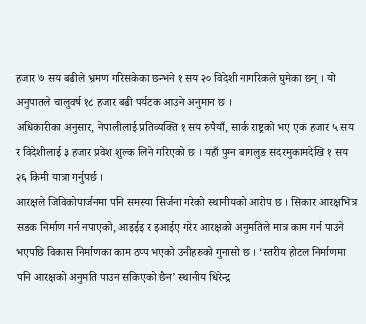हजार ७ सय बढीले भ्रमण गरिसकेका छन्भने १ सय २० विदेशी नागरिकले घुमेका छन् । यो अनुपातले चालुवर्ष १८ हजार बढी पर्यटक आउने अनुमान छ ।
अधिकारीका अनुसार, नेपालीलाई प्रतिव्यक्ति १ सय रुपैयाँ, सार्क राष्ट्रको भए एक हजार ५ सय र विदेशीलाई ३ हजार प्रवेश शुल्क लिने गरिएको छ । यहाँ पुग्न बागलुङ सदरमुकामदेखि १ सय २६ किमी यात्रा गर्नुपर्छ ।
आरक्षले जिविकोपार्जनमा पनि समस्या सिर्जना गरेको स्थानीयको आरोप छ । सिकार आरक्षभित्र सडक निर्माण गर्न नपाएको, आइईइ र इआईए गरेर आरक्षको अनुमतिले मात्र काम गर्न पाउने भएपछि विकास निर्माणका काम ठप्प भएको उनीहरुको गुनासो छ । ‘स्तरीय होटल निर्माणमा पनि आरक्षको अनुमति पाउन सकिएको छैन’ स्थानीय धिरेन्द्र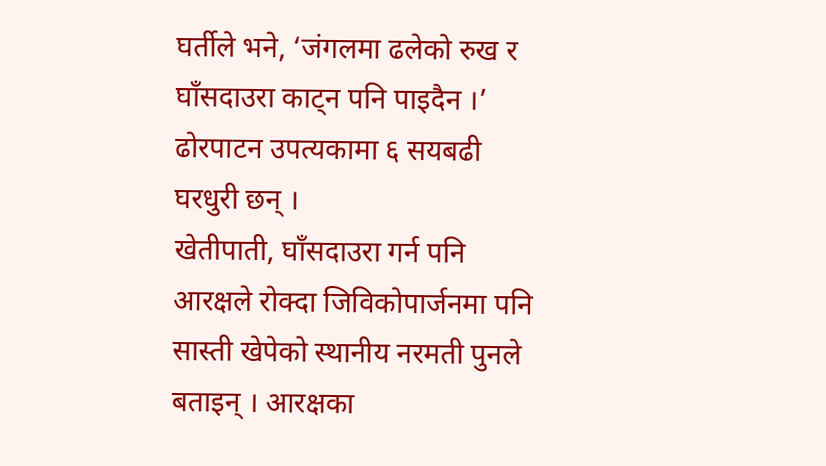घर्तीले भने, ‘जंगलमा ढलेको रुख र घाँसदाउरा काट्न पनि पाइदैन ।’ ढोरपाटन उपत्यकामा ६ सयबढी घरधुरी छन् ।
खेतीपाती, घाँसदाउरा गर्न पनि आरक्षले रोक्दा जिविकोपार्जनमा पनि सास्ती खेपेको स्थानीय नरमती पुनले बताइन् । आरक्षका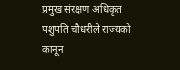प्रमुख संरक्षण अधिकृत पशुपति चौधरीले राज्यको कानून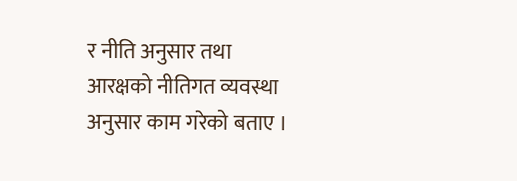र नीति अनुसार तथा आरक्षको नीतिगत व्यवस्था अनुसार काम गरेको बताए ।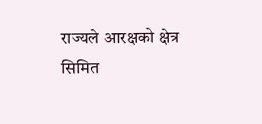राज्यले आरक्षको क्षेत्र सिमित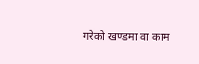गरेको खण्डमा वा काम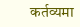कर्तव्यमा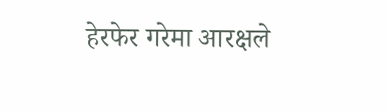हेरफेर गरेमा आरक्षले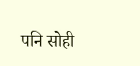पनि सोही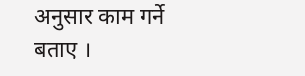अनुसार काम गर्ने बताए ।